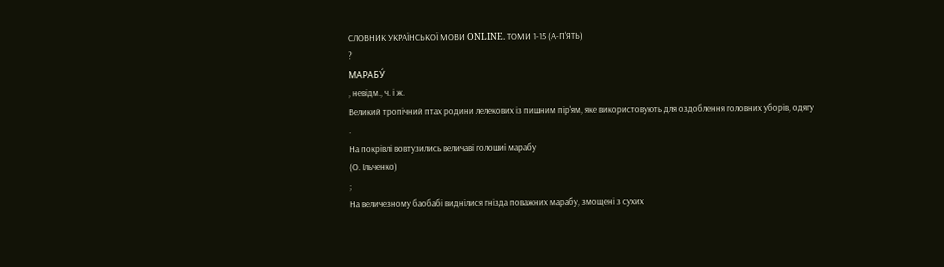СЛОВНИК УКРАЇНСЬКОЇ МОВИ ONLINE. ТОМИ 1-15 (А-П'ЯТЬ)
?
МАРАБУ́
, невідм., ч. і ж.
Великий тропічний птах родини лелекових із пишним пір'ям, яке використовують для оздоблення головних уборів, одягу
.
На покрівлі вовтузились величаві голошиї марабу
(О. Ільченко)
;
На величезному баобабі виднілися гнізда поважних марабу, змощені з сухих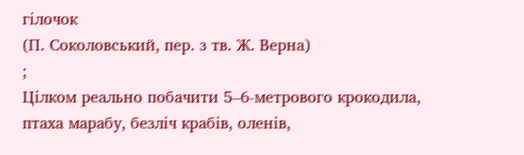гілочок
(П. Соколовський, пер. з тв. Ж. Верна)
;
Цілком реально побачити 5–6-метрового крокодила, птаха марабу, безліч крабів, оленів,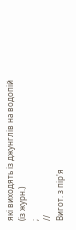які виходять із джунглів на водопій
(із журн.)
;
//
Вигот. з пір'я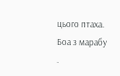цього птаха.
Боа з марабу
.